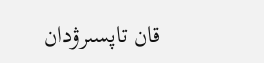قان تاپسىرۋدان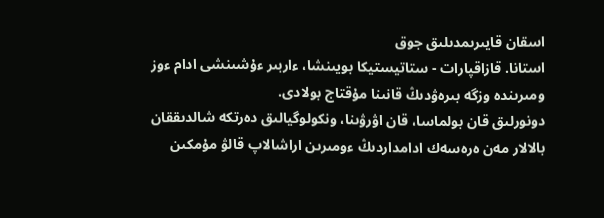اسقان قايىرىمدىلىق جوق
استانا. قازاقپارات - ستاتيستيكا بويىنشا، ءاربىر ءۇشىنشى ادام ءوز ومىرىندە وزگە بىرەۋدىڭ قانىنا مۇقتاج بولادى.
دونورلىق قان بولماسا، قان اۋرۋىنا، ونكولوگيالىق دەرتكە شالدىققان بالالار مەن ەرەسەك ادامداردىڭ ءومىرىن اراشالاپ قالۋ مۇمكىن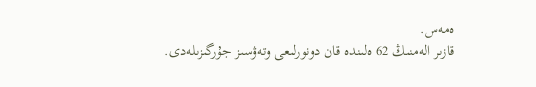ەمەس.
قازىر الەمنىڭ 62 ەلىندە قان دونورلىعى وتەۋسىز جۇرگىزىلەدى.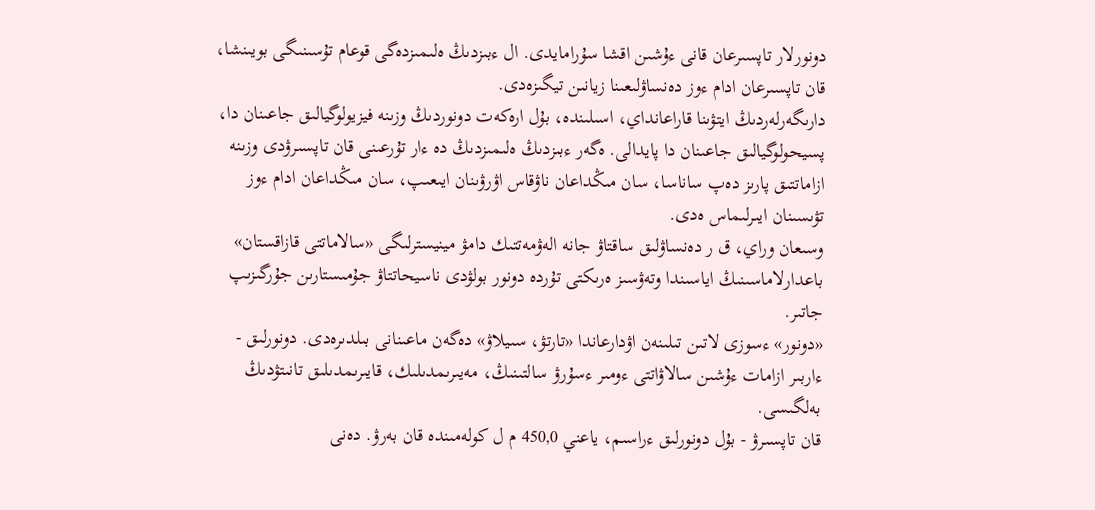دونورلار تاپسىرعان قانى ءۇشىن اقشا سۇرامايدى. ال ءبىزدىڭ ەلىمىزدەگى قوعام تۇسىنىگى بويىنشا، قان تاپسىرعان ادام ءوز دەنساۋلىعىنا زيانىن تيگىزەدى.
دارىگەرلەردىڭ ايتۋىنا قاراعانداي، اسىلىندە، بۇل ارەكەت دونوردىڭ وزىنە فيزيولوگيالىق جاعىنان دا، پسيحولوگيالىق جاعىنان دا پايدالى. ەگەر ءبىزدىڭ ەلىمىزدىڭ دە ءار تۇرعىنى قان تاپسىرۋدى وزىنە ازاماتتىق پارىز دەپ ساناسا، سان مىڭداعان ناۋقاس اۋرۋىنان ايىعىپ، سان مىڭداعان ادام ءوز تۋىسىنان ايىرلىماس ەدى.
وسىعان وراي، ق ر دەنساۋلىق ساقتاۋ جانە الەۋمەتتىك دامۋ مينيسترلىگى «سالاماتتى قازاقستان» باعدارلاماسىنىڭ اياسىندا وتەۋسىز ەرىكتى تۇردە دونور بولۋدى ناسيحاتتاۋ جۇمىستارىن جۇرگىزىپ جاتىر.
«دونور» ءسوزى لاتىن تىلىنەن اۋدارعاندا «تارتۋ، سىيلاۋ» دەگەن ماعىنانى بىلدىرەدى. دونورلىق - ءاربىر ازامات ءۇشىن سالاۋاتتى ءومىر ءسۇرۋ سالتىنىڭ، مەيىرىمدىلىك، قايىرىمدىلىق تانىتۋدىڭ بەلگىسى.
قان تاپسىرۋ - بۇل دونورلىق ءراسىم، ياعني 450,0 م ل كولەمىندە قان بەرۋ. دەنى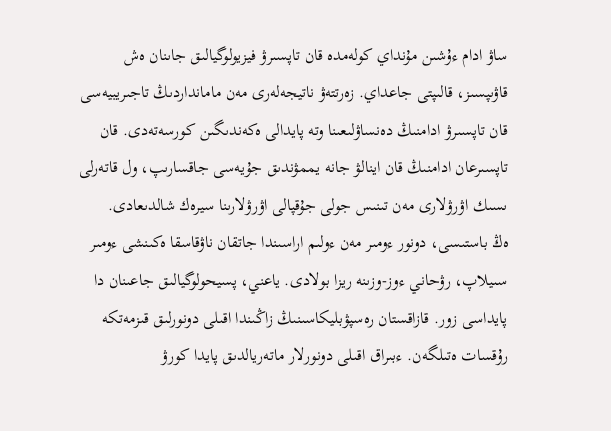ساۋ ادام ءۇشىن مۇنداي كولەمدە قان تاپسىرۋ فيزيولوگيالىق جاىنان ەش قاۋىپسىز، قالىپتى جاعداي. زەرتتەۋ ناتيجەلەرى مەن مامانداردىڭ تاجىريبيەسى قان تاپسىرۋ ادامنىڭ دەنساۋلىعىنا وتە پايدالى ەكەندىگىن كورسەتەدى. قان تاپسىرعان ادامنىڭ قان اينالۋ جانە يممۋندىق جۇيەسى جاقسارىپ، ول قاتەرلى ىسىك اۋرۋلارى مەن تىنىس جولى جۇقپالى اۋرۋلارىنا سيرەك شالدىعادى.
ەڭ باستىسى، دونور ءومىر مەن ءولىم اراسىندا جاتقان ناۋقاسقا ەكىنشى ءومىر سىيلاپ، رۋحاني ءوز-وزىنە ريزا بولادى. ياعني، پسيحولوگيالىق جاعىنان دا پايداسى زور. قازاقستان رەسپۋبليكاسىنىڭ زاڭىندا اقىلى دونورلىق قىزمەتكە رۇقسات ەتىلگەن. ءبىراق اقىلى دونورلار ماتەريالدىق پايدا كورۋ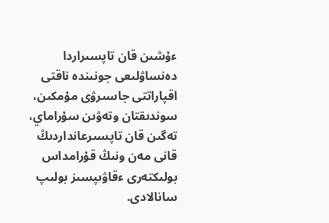ءۇشىن قان تاپسىراردا دەنساۋلىعى جونىندە ناقتى اقپاراتتى جاسىرۋى مۇمكىن، سوندىقتان وتەۋىن سۇراماي، تەگىن قان تاپسىرعانداردىڭ قانى مەن ونىڭ قۇرامداس بولىكتەرى ءقاۋىپسىز بولىپ سانالادى.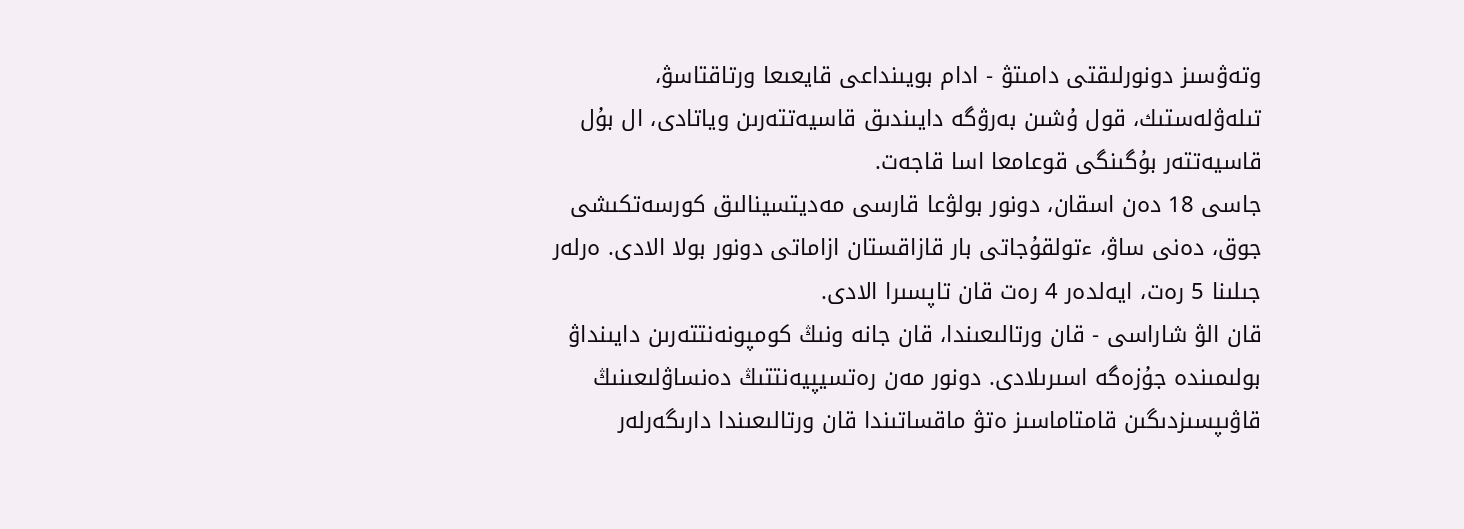وتەۋسىز دونورلىقتى دامىتۋ - ادام بويىنداعى قايعىعا ورتاقتاسۋ، تىلەۋلەستىك، قول ۇشىن بەرۋگە دايىندىق قاسيەتتەرىن وياتادى، ال بۇل قاسيەتتەر بۇگىنگى قوعامعا اسا قاجەت.
جاسى 18 دەن اسقان، دونور بولۋعا قارسى مەديتسينالىق كورسەتكىشى جوق، دەنى ساۋ، ءتولقۇجاتى بار قازاقستان ازاماتى دونور بولا الادى. ەرلەر جىلىنا 5 رەت، ايەلدەر 4 رەت قان تاپسىرا الادى.
قان الۋ شاراسى - قان ورتالىعىندا، قان جانە ونىڭ كومپونەنتتەرىن دايىنداۋ بولىمىندە جۇزەگە اسىرىلادى. دونور مەن رەتسيپيەنتتىڭ دەنساۋلىعىنىڭ قاۋىپسىزدىگىن قامتاماسىز ەتۋ ماقساتىندا قان ورتالىعىندا دارىگەرلەر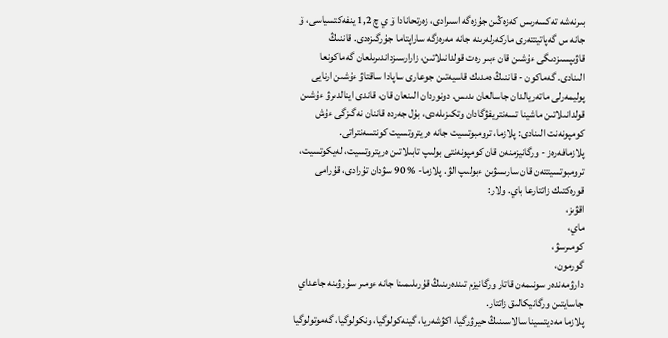بىرنەشە تەكسەرىس كەزەڭىن جۇزەگە اسىرادى، زەرتحانادا ۆ ي چ 1,2 ينفەكتسياسى، ۆ جانە س گەپاتيتتەرى ماركەرلەرىنە جانە مەرەزگە ساراپتاما جۇرگىزەدى. قاننىڭ قاۋىپسىزدىگى ءۇشىن قان ءبىر رەت قولدانىلاتىن، زارارسىزداندىرىلعان گەماكونعا الىنادى. گەماكون - قاننىڭ ەمدىك قاسيەتىن جوعارى ساپادا ساقتاۋ ءۇشىن ارنايى پوليمەرلى ماتەريالدان جاسالعان ىدىس. دونوردان الىنعان قان، قاندى اينالدىرۋ ءۇشىن قولدانىلاتىن ماشينا تسەنتريفۋگادان وتكىزىلەدى، بۇل جەردە قاننان نەگىزگى ءۇش كومپونەنت الىنادى: پلازما، ترومبوتسيت جانە ەريتروتسيت كونتسەنتراتى.
پلازمافەرەز - ورگانيزمنەن قان كومپونەنتى بولىپ تابىلاتىن ەريتروتسيت، لەيكوتسيت، ترومبوتسيتتەن قان سارىسۋىن ءبولىپ الۋ. پلازما- % 90 سۋدان تۇرادى، قۇرامى قورەكتىك زاتتارعا باي. ولار:
اقۋىز،
ماي،
كومىرسۋ،
گورمون،
دارۋمەندەر سونىمەن قاتار ورگانيزم تىندەرىنىڭ قۇرىلىمىنا جانە ءومىر سۇرۋىنە جاعداي جاسايتىن ورگانيكالىق زاتتار.
پلازما مەديتسينا سالاسىنىڭ حيرۋرگيا، اكۋشەريا، گينەكولوگيا، ونكولوگيا، گەموتولوگيا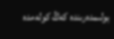بولىمدەرىندە كەڭ كولەمدە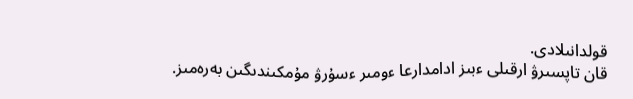قولدانىلادى.
قان تاپسىرۋ ارقىلى ءبىز ادامدارعا ءومىر ءسۇرۋ مۇمكىندىگىن بەرەمىز.